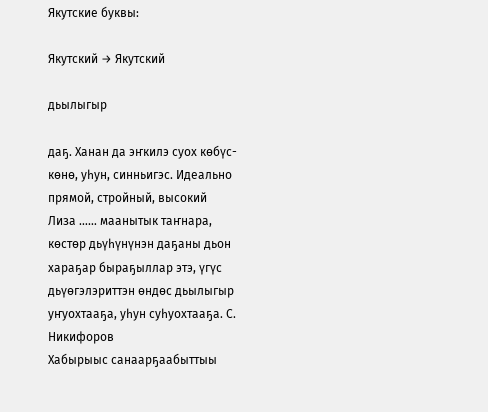Якутские буквы:

Якутский → Якутский

дьылыгыр

даҕ. Ханан да эҥкилэ суох көбүс-көнө, уһун, синньигэс. Идеально прямой, стройный, высокий
Лиза …… маанытык таҥнара, көстөр дьүһүнүнэн даҕаны дьон хараҕар быраҕыллар этэ, үгүс дьүөгэлэриттэн өндөс дьылыгыр уҥуохтааҕа, уһун суһуохтааҕа. С. Никифоров
Хабырыыс санаарҕаабыттыы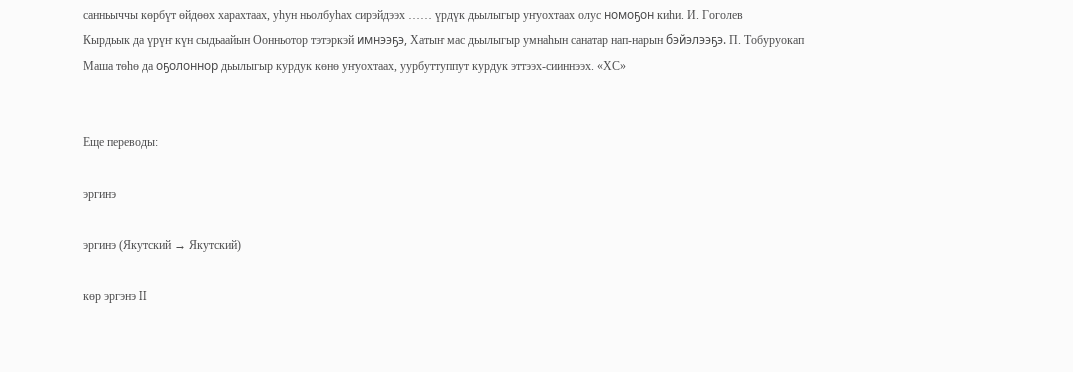санньыччы көрбүт өйдөөх харахтаах, уһун ньолбуһах сирэйдээх …… үрдүк дьылыгыр уҥуохтаах олус номоҕон киһи. И. Гоголев
Кырдьык да үрүҥ күн сыдьаайын Оонньотор тэтэркэй имнээҕэ, Хатыҥ мас дьылыгыр умнаһын санатар нап-нарын бэйэлээҕэ. П. Тобуруокап
Маша төһө да оҕолоннор дьылыгыр курдук көнө уҥуохтаах, уурбуттуппут курдук эттээх-сииннээх. «ХС»


Еще переводы:

эргинэ

эргинэ (Якутский → Якутский)

көр эргэнэ II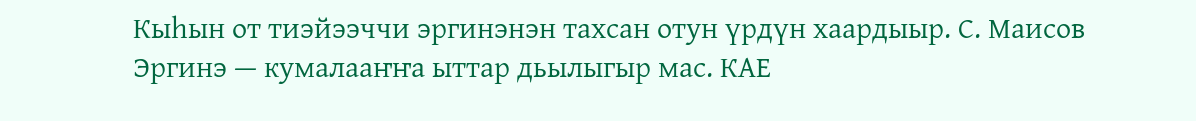Кыһын от тиэйээччи эргинэнэн тахсан отун үрдүн хаардыыр. С. Маисов
Эргинэ — кумалааҥҥа ыттар дьылыгыр мас. КАЕ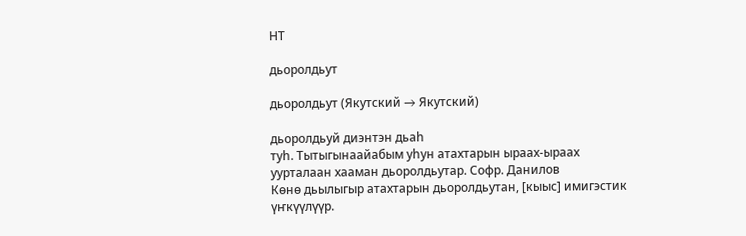НТ

дьоролдьут

дьоролдьут (Якутский → Якутский)

дьоролдьуй диэнтэн дьаһ
туһ. Тытыгынаайабым уһун атахтарын ыраах-ыраах уурталаан хааман дьоролдьутар. Софр. Данилов
Көнө дьылыгыр атахтарын дьоролдьутан, [кыыс] имигэстик үҥкүүлүүр.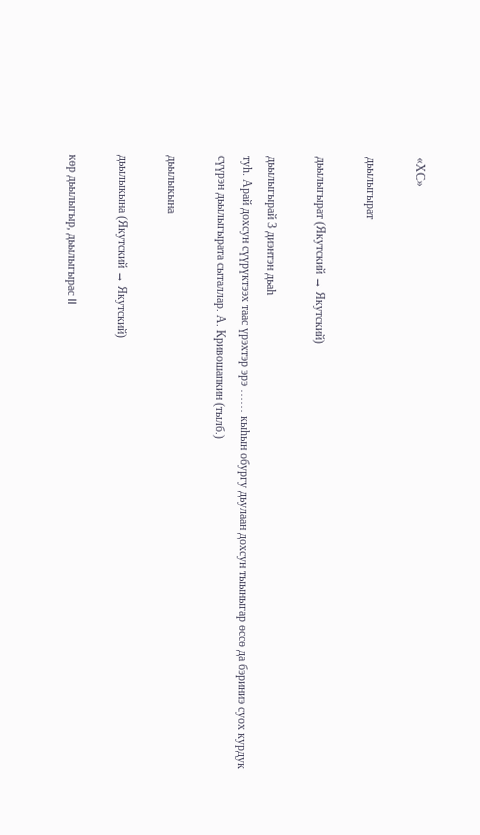«ХС»

дьылыгырат

дьылыгырат (Якутский → Якутский)

дьылыгырай 3 диэнтэн дьаһ
туһ. Арай дохсун сүүрүктээх таас үрэхтэр эрэ …… кыһын обургу дьулаан дохсун тыыныгар өссө да бэриниэ суох курдук сүүрэн дьылыгырата сыталлар. А. Кривошапкин (тылб.)

дьылыкына

дьылыкына (Якутский → Якутский)

көр дьылыгыр, дьылыгырас II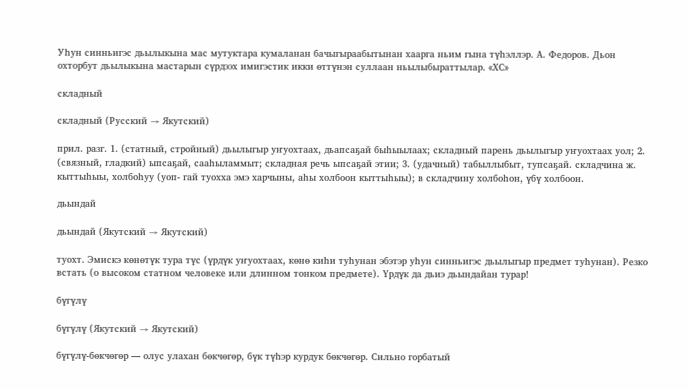Уһун синньигэс дьылыкына мас мутуктара кумаланан бачыгыраабытынан хаарга ньим гына түһэллэр. А. Федоров. Дьон охторбут дьылыкына мастарын сүрдээх имигэстик икки өттүнэн суллаан ньылыбыраттылар. «ХС»

складный

складный (Русский → Якутский)

прил. разг. 1. (статный, стройный) дьылыгыр уҥуохтаах, дьапсаҕай быһыылаах; складный парень дьылыгыр уҥуохтаах уол; 2. (связный, гладкий) ыпсаҕай, сааһыламмыт; складная речь ыпсаҕай этии; 3. (удачный) табыллыбыт, тупсаҕай. складчина ж. кыттыһыы, холбоһуу (уоп- гай туохха эмэ харчыны, аһы холбоон кыттыһыы); в складчину холбоһон, үбү холбоон.

дьындай

дьындай (Якутский → Якутский)

туохт. Эмискэ көнөтүк тура түс (үрдүк уҥуохтаах, көнө киһи туһунан эбэтэр уһун синньигэс дьылыгыр предмет туһунан). Резко встать (о высоком статном человеке или длинном тонком предмете). Үрдүк да дьиэ дьындайан турар!

бүгүлү

бүгүлү (Якутский → Якутский)

бүгүлү-бөкчөгөр — олус улахан бөкчөгөр, бүк түһэр курдук бөкчөгөр. Сильно горбатый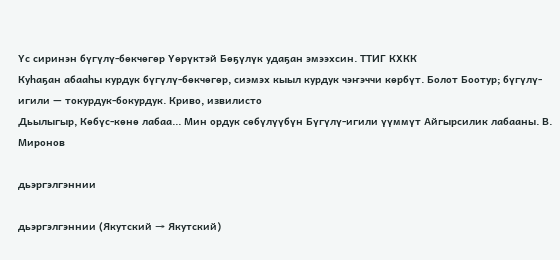Үс сиринэн бүгүлү-бөкчөгөр Үөрүктэй Бөҕүлүк удаҕан эмээхсин. ТТИГ КХКК
Куһаҕан абааһы курдук бүгүлү-бөкчөгөр, сиэмэх кыыл курдук чэҥэччи көрбүт. Болот Боотур; бүгүлү-игили — токурдук-бокурдук. Криво, извилисто
Дьылыгыр, Көбүс-көнө лабаа... Мин ордук сөбүлүүбүн Бүгүлү-игили үүммүт Айгырсилик лабааны. В. Миронов

дьэргэлгэннии

дьэргэлгэннии (Якутский → Якутский)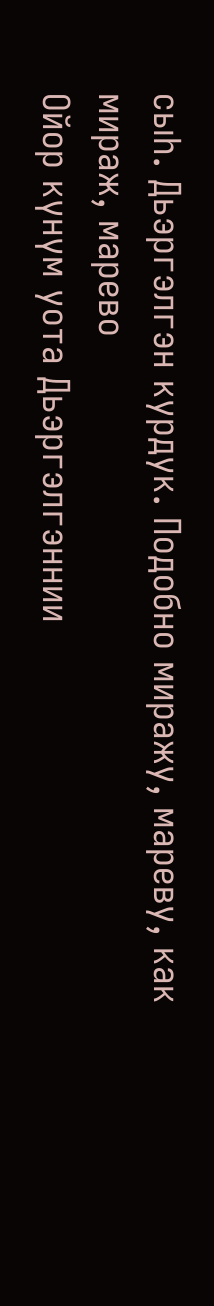сыһ. Дьэргэлгэн курдук. Подобно миражу, мареву, как мираж, марево
Ойор күнүм уота Дьэргэлгэннии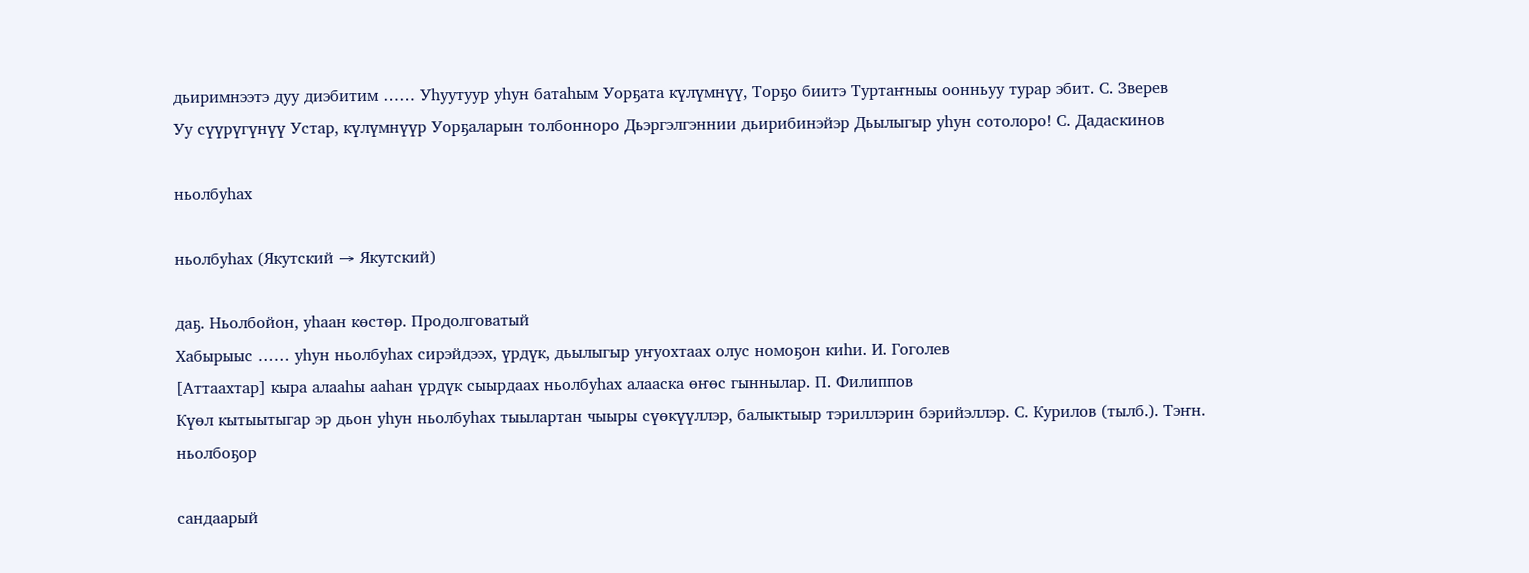дьиримнээтэ дуу диэбитим …… Уһуутуур уһун батаһым Уорҕата күлүмнүү, Торҕо биитэ Туртаҥныы оонньуу турар эбит. С. Зверев
Уу сүүрүгүнүү Устар, күлүмнүүр Уорҕаларын толбонноро Дьэргэлгэннии дьирибинэйэр Дьылыгыр уһун сотолоро! С. Дадаскинов

ньолбуһах

ньолбуһах (Якутский → Якутский)

даҕ. Ньолбойон, уһаан көстөр. Продолговатый
Хабырыыс …… уһун ньолбуһах сирэйдээх, үрдүк, дьылыгыр уҥуохтаах олус номоҕон киһи. И. Гоголев
[Аттаахтар] кыра алааһы ааһан үрдүк сыырдаах ньолбуһах алааска өҥөс гыннылар. П. Филиппов
Күөл кытыытыгар эр дьон уһун ньолбуһах тыылартан чыыры сүөкүүллэр, балыктыыр тэриллэрин бэрийэллэр. С. Курилов (тылб.). Тэҥн. ньолбоҕор

сандаарый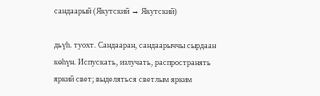сандаарый (Якутский → Якутский)

дьүһ. туохт. Сандааран, сандаарыччы сырдаан көһүн. Испускать, излучать, распространять яркий свет; выделяться светлым ярким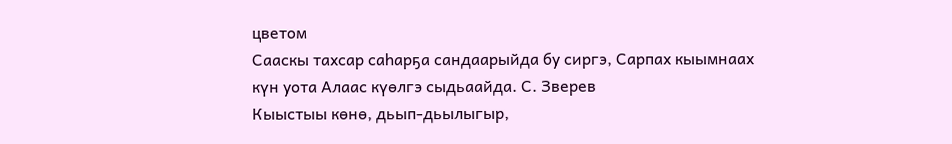цветом
Сааскы тахсар саһарҕа сандаарыйда бу сиргэ, Сарпах кыымнаах күн уота Алаас күөлгэ сыдьаайда. С. Зверев
Кыыстыы көнө, дьып-дьылыгыр,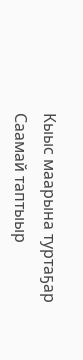Кыыс маарына туртаҕар Саамай таптыыр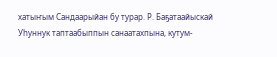хатыҥым Сандаарыйан бу турар. Р. Баҕатаайыскай
Уһуннук таптаабыппын санаатахпына, кутум-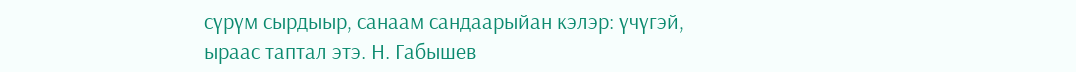сүрүм сырдыыр, санаам сандаарыйан кэлэр: үчүгэй, ыраас таптал этэ. Н. Габышев